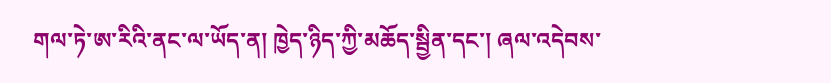གལ་ཏེ་ཨ་རིའི་ནང་ལ་ཡོད་ན། ཁྱེད་ཉིད་ཀྱི་མཆོད་སྦྱིན་དང་། ཞལ་འདེབས་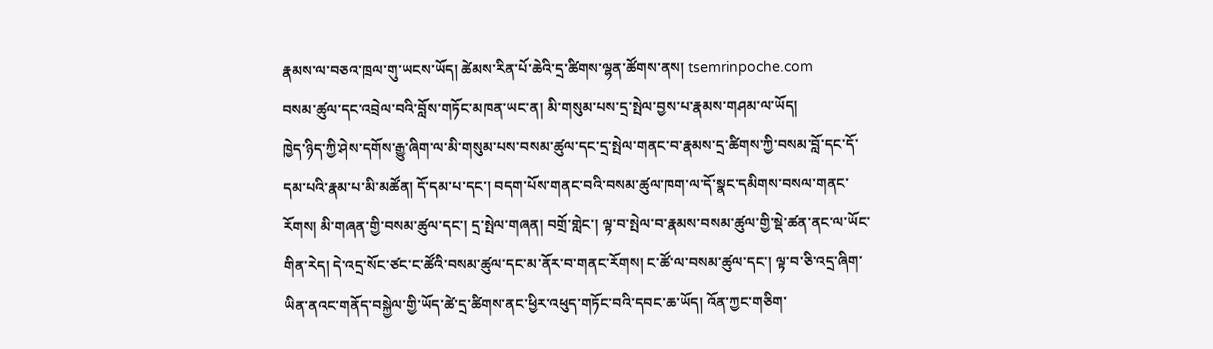རྣམས་ལ་བཅའ་ཁྲལ་གུ་ཡངས་ཡོད། ཚེམས་རིན་པོ་ཆེའི་དྲ་ཚིགས་ལྷན་ཚོགས་ནས། tsemrinpoche.com
བསམ་ཚུལ་དང་འབྲེལ་བའི་བློས་གཏོང་མཁན་ཡང་ན། མི་གསུམ་པས་དྲ་སྤེལ་བྱས་པ་རྣམས་གཤམ་ལ་ཡོད།
ཁྱེད་ཉིད་ཀྱི་ཤེས་དགོས་རྒྱུ་ཞིག་ལ་མི་གསུམ་པས་བསམ་ཚུལ་དང་དྲ་སྤེལ་གནང་བ་རྣམས་དྲ་ཚིགས་ཀྱི་བསམ་བློ་དང་དོ་དམ་པའི་རྣམ་པ་མི་མཚོན། དོ་དམ་པ་དང་། བདག་པོས་གནང་བའི་བསམ་ཚུལ་ཁག་ལ་དོ་སྣང་དམིགས་བསལ་གནང་རོགས། མི་གཞན་གྱི་བསམ་ཚུལ་དང་། དྲ་སྤེལ་གཞན། བགྲོ་གླེང་། ལྟ་བ་སྤེལ་བ་རྣམས་བསམ་ཚུལ་གྱི་སྡེ་ཚན་ནང་ལ་ཡོང་གིན་རེད། དེ་འདྲ་སོང་ཙང་ང་ཚོའི་བསམ་ཚུལ་དང་མ་ནོར་བ་གནང་རོགས། ང་ཚོ་ལ་བསམ་ཚུལ་དང་། ལྟ་བ་ཅི་འདྲ་ཞིག་ཡིན་ནའང་གནོད་བསྐྱེལ་གྱི་ཡོད་ཚེ་དྲ་ཚིགས་ནང་ཕྱིར་འཕུད་གཏོང་བའི་དབང་ཆ་ཡོད། འོན་ཀྱང་གཅིག་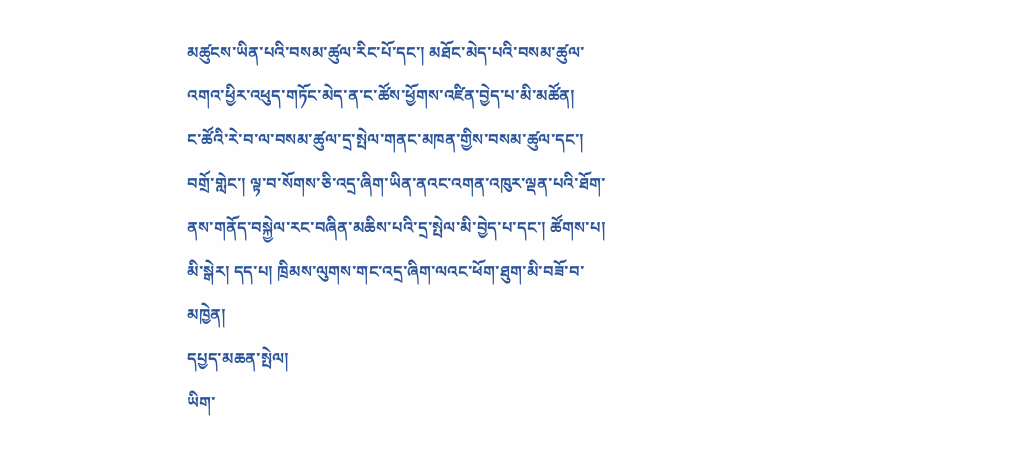མཚུངས་ཡིན་པའི་བསམ་ཚུལ་རིང་པོ་དང་། མཐོང་མེད་པའི་བསམ་ཚུལ་འགའ་ཕྱིར་འཕུད་གཏོང་མེད་ན་ང་ཚོས་ཕྱོགས་འཛིན་བྱེད་པ་མི་མཚོན།
ང་ཚོའི་རེ་བ་ལ་བསམ་ཚུལ་དྲ་སྤེལ་གནང་མཁན་གྱིས་བསམ་ཚུལ་དང་། བགྲོ་གླེང་། ལྟ་བ་སོགས་ཅི་འདྲ་ཞིག་ཡིན་ནའང་འགན་འཁུར་ལྡན་པའི་ཐོག་ནས་གནོད་བསྐྱེལ་རང་བཞིན་མཆིས་པའི་དྲ་སྤེལ་མི་བྱེད་པ་དང་། ཚོགས་པ། མི་སྒེར། དད་པ། ཁྲིམས་ལུགས་གང་འདྲ་ཞིག་ལའང་ཕོག་ཐུག་མི་བཟོ་བ་མཁྱེན།
དཔྱད་མཆན་སྤེལ།
ཡིག་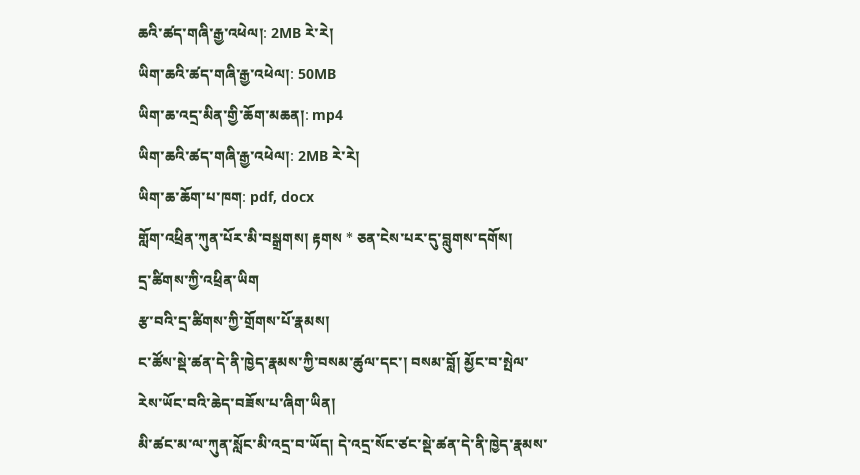ཆའི་ཚད་གཞི་རྒྱ་འཕེལ།: 2MB རེ་རེ།
ཡིག་ཆའི་ཚད་གཞི་རྒྱ་འཕེལ།: 50MB
ཡིག་ཆ་འདྲ་མིན་གྱི་ཆོག་མཆན།: mp4
ཡིག་ཆའི་ཚད་གཞི་རྒྱ་འཕེལ།: 2MB རེ་རེ།
ཡིག་ཆ་ཆོག་པ་ཁག: pdf, docx
གློག་འཕྲིན་ཀུན་པོར་མི་བསྒྲགས། རྟགས * ཅན་ངེས་པར་དུ་བླུགས་དགོས།
དྲ་ཚིགས་ཀྱི་འཕྲིན་ཡིག
རྩ་བའི་དྲ་ཚིགས་ཀྱི་གྲོགས་པོ་རྣམས།
ང་ཚོས་སྡེ་ཚན་དེ་ནི་ཁྱེད་རྣམས་ཀྱི་བསམ་ཚུལ་དང་། བསམ་བློ། མྱོང་བ་སྤེལ་རེས་ཡོང་བའི་ཆེད་བཟོས་པ་ཞིག་ཡིན།
མི་ཚང་མ་ལ་ཀུན་སློང་མི་འདྲ་བ་ཡོད། དེ་འདྲ་སོང་ཙང་སྡེ་ཚན་དེ་ནི་ཁྱེད་རྣམས་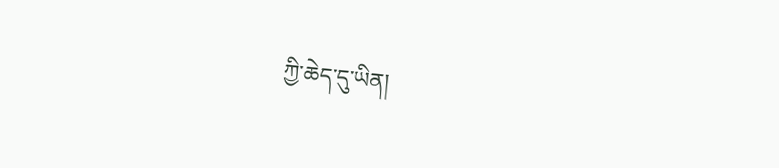ཀྱི་ཆེད་དུ་ཡིན།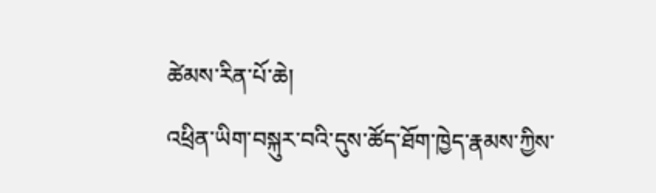ཚེམས་རིན་པོ་ཆེ།
འཕྲིན་ཡིག་བསྐུར་བའི་དུས་ཚོད་ཐོག་ཁྱེད་རྣམས་ཀྱིས་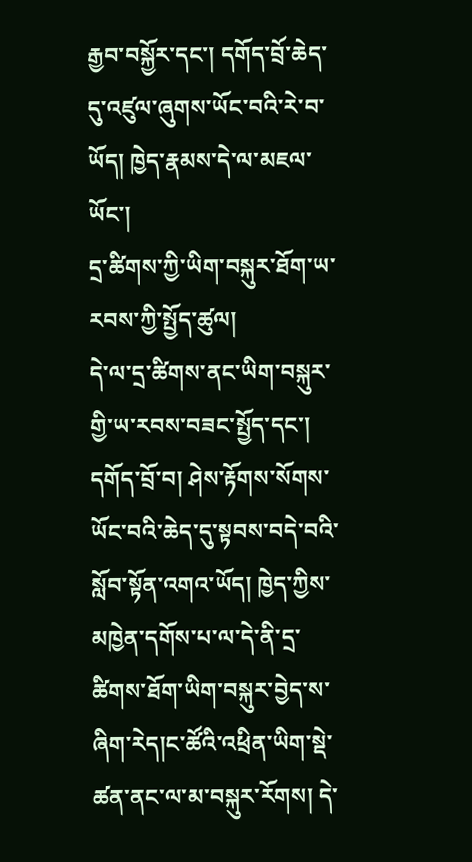རྒྱབ་བསྐྱོར་དང་། དགོད་བྲོ་ཆེད་དུ་འཛུལ་ཞུགས་ཡོང་བའི་རེ་བ་ཡོད། ཁྱེད་རྣམས་དེ་ལ་མཇལ་ཡོང་།
དྲ་ཚིགས་ཀྱི་ཡིག་བསྐུར་ཐོག་ཡ་རབས་ཀྱི་སྤྱོད་ཚུལ།
དེ་ལ་དྲ་ཚིགས་ནང་ཡིག་བསྐུར་གྱི་ཡ་རབས་བཟང་སྤྱོད་དང་། དགོད་བྲོ་བ། ཤེས་རྟོགས་སོགས་ཡོང་བའི་ཆེད་དུ་སྟབས་བདེ་བའི་སློབ་སྟོན་འགའ་ཡོད། ཁྱེད་ཀྱིས་མཁྱེན་དགོས་པ་ལ་དེ་ནི་དྲ་ཚིགས་ཐོག་ཡིག་བསྐུར་བྱེད་ས་ཞིག་རེད།ང་ཚོའི་འཕྲིན་ཡིག་སྡེ་ཚན་ནང་ལ་མ་བསྐུར་རོགས། དེ་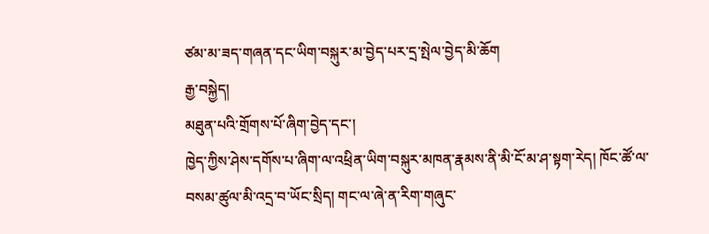ཙམ་མ་ཟད་གཞན་དང་ཡིག་བསྐུར་མ་བྱེད་པར་དྲ་སྤེལ་བྱེད་མི་ཆོག
རྒྱ་བསྐྱེད།
མཐུན་པའི་གྲོགས་པོ་ཞིག་བྱེད་དང་།
ཁྱེད་ཀྱིས་ཤེས་དགོས་པ་ཞིག་ལ་འཕྲིན་ཡིག་བསྐུར་མཁན་རྣམས་ནི་མི་ངོ་མ་ཤ་སྟག་རེད། ཁོང་ཚོ་ལ་བསམ་ཚུལ་མི་འདྲ་བ་ཡོང་སྲིད། གང་ལ་ཞེ་ན་རིག་གཞུང་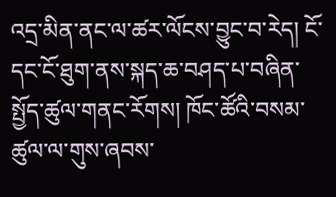འདྲ་མིན་ནང་ལ་ཚར་ལོངས་བྱུང་བ་རེད། ངོ་དང་ངོ་ཐུག་ནས་སྐད་ཆ་བཤད་པ་བཞིན་སྤྱོད་ཚུལ་གནང་རོགས། ཁོང་ཚོའི་བསམ་ཚུལ་ལ་གུས་ཞབས་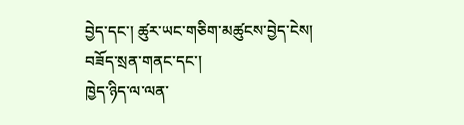བྱེད་དང་། ཚུར་ཡང་གཅིག་མཚུངས་བྱེད་ངེས།
བཟོད་སྲན་གནང་དང་།
ཁྱེད་ཉིད་ལ་ལན་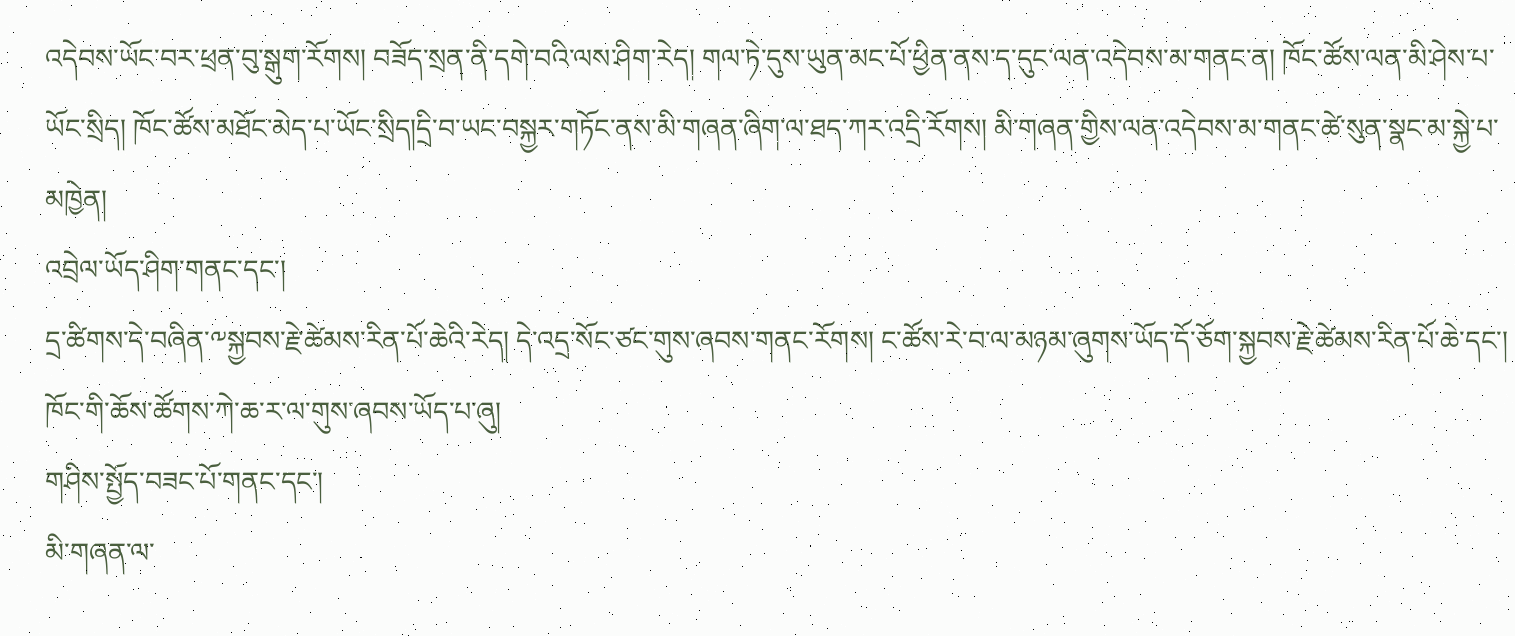འདེབས་ཡོང་བར་ཕྲན་བུ་སྒུག་རོགས། བཟོད་སྲན་ནི་དགེ་བའི་ལས་ཤིག་རེད། གལ་ཏེ་དུས་ཡུན་མང་པོ་ཕྱིན་ནས་ད་དུང་ལན་འདེབས་མ་གནང་ན། ཁོང་ཚོས་ལན་མི་ཤེས་པ་ཡོང་སྲིད། ཁོང་ཚོས་མཐོང་མེད་པ་ཡོང་སྲིད།དྲི་བ་ཡང་བསྐྱར་གཏོང་ནས་མི་གཞན་ཞིག་ལ་ཐད་ཀར་འདྲི་རོགས། མི་གཞན་གྱིས་ལན་འདེབས་མ་གནང་ཚེ་སུན་སྣང་མ་སྐྱེ་པ་མཁྱེན།
འབྲེལ་ཡོད་ཤིག་གནང་དང་།
དྲ་ཚིགས་དེ་བཞིན་༸སྐྱབས་རྗེ་ཚེམས་རིན་པོ་ཆེའི་རེད། དེ་འདྲ་སོང་ཙང་གུས་ཞབས་གནང་རོགས། ང་ཚོས་རེ་བ་ལ་མཉམ་ཞུགས་ཡོད་དོ་ཅོག་སྐྱབས་རྗེ་ཚེམས་རིན་པོ་ཆེ་དང་། ཁོང་གི་ཆོས་ཚོགས་ཀེ་ཆ་ར་ལ་གུས་ཞབས་ཡོད་པ་ཞུ།
གཤིས་སྤྱོད་བཟང་པོ་གནང་དང་།
མི་གཞན་ལ་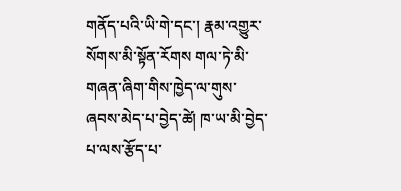གནོད་པའི་ཡི་གེ་དང་། རྣམ་འགྱུར་སོགས་མི་སྟོན་རོགས གལ་ཏེ་མི་གཞན་ཞིག་གིས་ཁྱེད་ལ་གུས་ཞབས་མེད་པ་བྱེད་ཚེ། ཁ་ཡ་མི་བྱེད་པ་ལས་རྩོད་པ་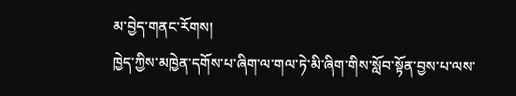མ་བྱེད་གནང་རོགས།
ཁྱེད་ཀྱིས་མཁྱེན་དགོས་པ་ཞིག་ལ་གལ་ཏེ་མི་ཞིག་གིས་སློབ་སྟོན་བྱས་པ་ལས་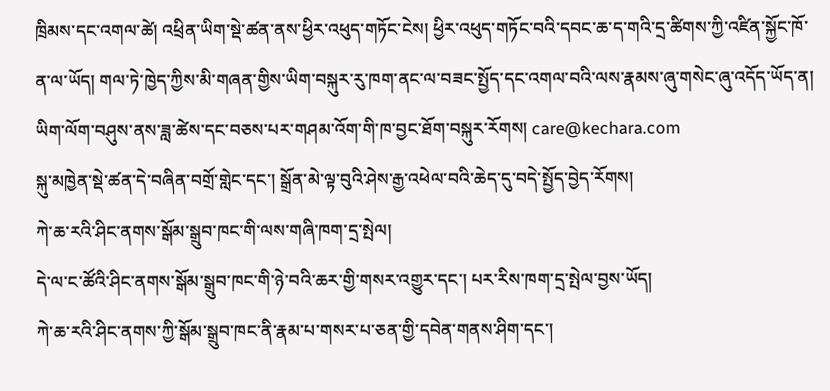ཁྲིམས་དང་འགལ་ཚེ། འཕྲིན་ཡིག་སྡེ་ཚན་ནས་ཕྱིར་འཕུད་གཏོང་ངེས། ཕྱིར་འཕུད་གཏོང་བའི་དབང་ཆ་ད་གའི་དྲ་ཚིགས་ཀྱི་འཛིན་སྐྱོང་ཁོ་ན་ལ་ཡོད། གལ་ཏེ་ཁྱེད་ཀྱིས་མི་གཞན་གྱིས་ཡིག་བསྐུར་རུ་ཁག་ནང་ལ་བཟང་སྤྱོད་དང་འགལ་བའི་ལས་རྣམས་ཞུ་གསེང་ཞུ་འདོད་ཡོད་ན། ཡིག་ལོག་བཤུས་ནས་ཟླ་ཚེས་དང་བཅས་པར་གཤམ་འོག་གི་ཁ་བྱང་ཐོག་བསྐུར་རོགས། care@kechara.com
སྐུ་མཁྱེན་སྡེ་ཚན་དེ་བཞིན་བགྲོ་གླེང་དང་། སྒྲོན་མེ་ལྟ་བུའི་ཤེས་རྒྱ་འཕེལ་བའི་ཆེད་དུ་བདེ་སྤྱོད་བྱེད་རོགས།
ཀེ་ཆ་རའི་ཤིང་ནགས་སྒོམ་སྒྲུབ་ཁང་གི་ལས་གཞི་ཁག་དྲ་སྤེལ།
དེ་ལ་ང་ཚོའི་ཤིང་ནགས་སྒོམ་སྒྲུབ་ཁང་གི་ཉེ་བའི་ཆར་གྱི་གསར་འགྱུར་དང་། པར་རིས་ཁག་དྲ་སྤེལ་བྱས་ཡོད།
ཀེ་ཆ་རའི་ཤིང་ནགས་ཀྱི་སྒོམ་སྒྲུབ་ཁང་ནི་རྣམ་པ་གསར་པ་ཅན་གྱི་དབེན་གནས་ཤིག་དང་།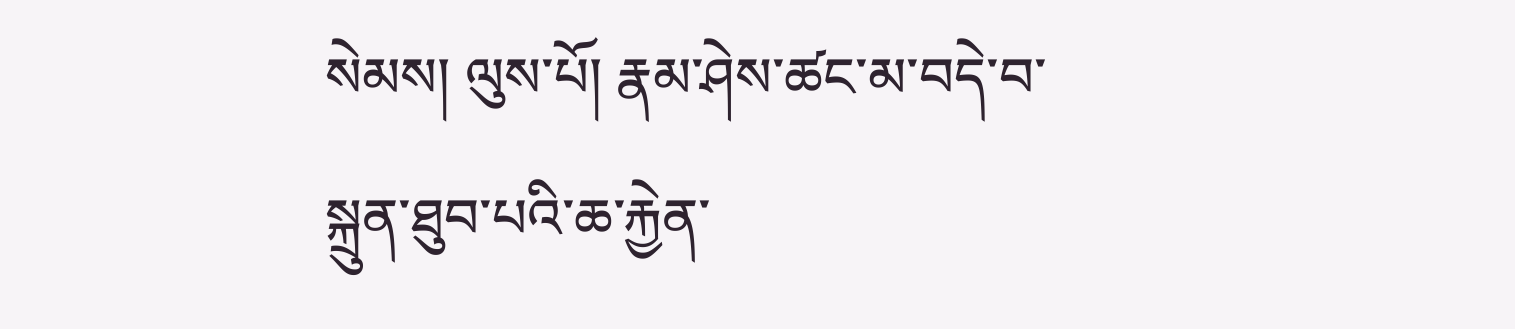སེམས། ལུས་པོ། རྣམ་ཤེས་ཚང་མ་བདེ་བ་སྐྲུན་ཐུབ་པའི་ཆ་རྐྱེན་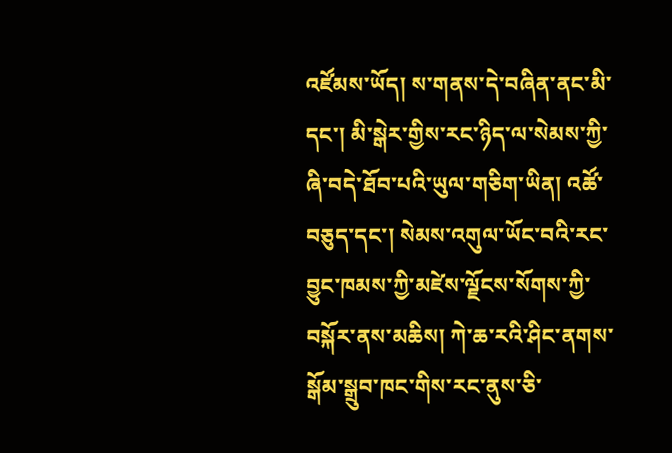འཛོམས་ཡོད། ས་གནས་དེ་བཞིན་ནང་མི་དང་། མི་སྒེར་གྱིས་རང་ཉིད་ལ་སེམས་ཀྱི་ཞི་བདེ་ཐོབ་པའི་ཡུལ་གཅིག་ཡིན། འཚོ་བཅུད་དང་། སེམས་འགུལ་ཡོང་བའི་རང་བྱུང་ཁམས་ཀྱི་མཛེས་ལྗོངས་སོགས་ཀྱི་བསྐོར་ནས་མཆིས། ཀེ་ཆ་རའི་ཤིང་ནགས་སྒོམ་སྒྲུབ་ཁང་གིས་རང་ནུས་ཅི་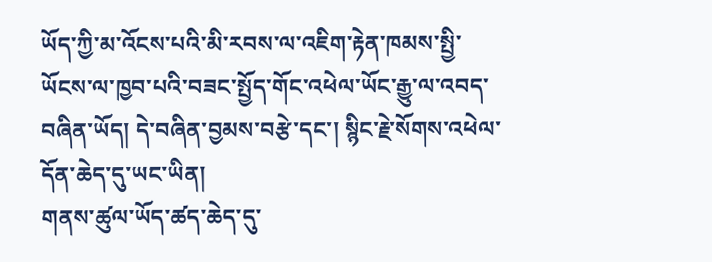ཡོད་ཀྱི་མ་འོངས་པའི་མི་རབས་ལ་འཇིག་རྟེན་ཁམས་སྤྱི་ཡོངས་ལ་ཁྱབ་པའི་བཟང་སྤྱོད་གོང་འཕེལ་ཡོང་རྒྱུ་ལ་འབད་བཞིན་ཡོད། དེ་བཞིན་བྱམས་བརྩེ་དང་། སྙིང་རྗེ་སོགས་འཕེལ་དོན་ཆེད་དུ་ཡང་ཡིན།
གནས་ཚུལ་ཡོད་ཚད་ཆེད་དུ་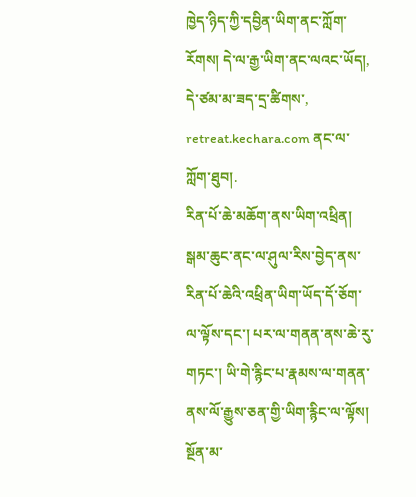ཁྱེད་ཉིད་ཀྱི་དབྱིན་ཡིག་ནང་ཀློག་རོགས། དེ་ལ་རྒྱ་ཡིག་ནང་ལའང་ཡོད།, དེ་ཙམ་མ་ཟད་དྲ་ཚིགས་, retreat.kechara.com ནང་ལ་ཀློག་ཐུབ།.
རིན་པོ་ཆེ་མཆོག་ནས་ཡིག་འཕྲིན།
སྒམ་ཆུང་ནང་ལ་ཤུལ་རིས་བྱེད་ནས་རིན་པོ་ཆེའི་འཕྲིན་ཡིག་ཡོད་དོ་ཅོག་ལ་ལྟོས་དང་། པར་ལ་གནན་ནས་ཆེ་རུ་གཏང་། ཡི་གེ་རྙིང་པ་རྣམས་ལ་གནན་ནས་ལོ་རྒྱུས་ཅན་གྱི་ཡིག་རྙིང་ལ་ལྟོས། སྔོན་མ་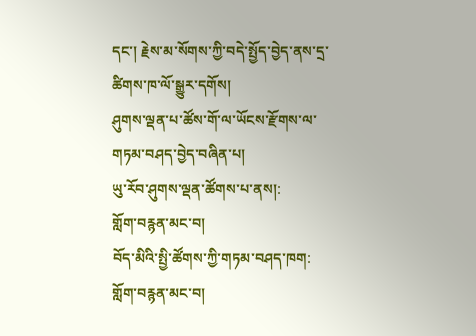དང་། རྗེས་མ་སོགས་ཀྱི་བདེ་སྤྱོད་བྱེད་ནས་དྲ་ཚིགས་ཁ་ལོ་སྒྱུར་དགོས།
ཤུགས་ལྡན་པ་ཚོས་གོ་ལ་ཡོངས་རྫོགས་ལ་གཏམ་བཤད་བྱེད་བཞིན་པ།
ཡུ་རོབ་ཤུགས་ལྡན་ཚོགས་པ་ནས།:
གློག་བརྙན་མང་བ།
བོད་མིའི་སྤྱི་ཚོགས་ཀྱི་གཏམ་བཤད་ཁག:
གློག་བརྙན་མང་བ།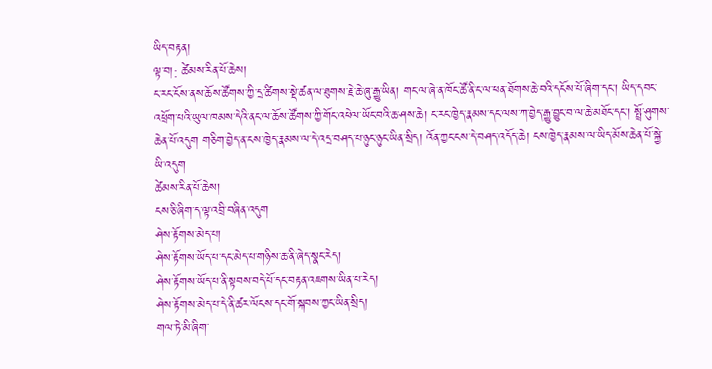ཡིད་བརྟན།
ལྟ་བ།: ཚེམས་རིན་པོ་ཆེས།
ང་རང་ངོས་ནས་ཆོས་ཚོགས་ཀྱི་དྲ་ཚིགས་སྡེ་ཚན་ལ་ཐུགས་རྗེ་ཆེ་ཞུ་རྒྱུ་ཡིན། གང་ལ་ཞེ་ན་ཁོང་ཚོ་ནི་ང་ལ་ཕན་ཐོགས་ཆེ་བའི་དངོས་པོ་ཞིག་དང་། ཡིད་དབང་འཕྲོག་པའི་ཡུལ་ཁམས་དེའི་ནང་ལ་ཆོས་ཚོགས་ཀྱི་གོང་འཕེལ་ཡོང་བའི་ཆ་ཤས་ཆེ། ང་རང་ཁྱེད་རྣམས་དང་ལས་ཀ་བྱེད་རྒྱུ་བྱུང་བ་ལ་ཆེ་མཐོང་དང་། སྤྲོ་ཤུགས་ཆེན་པོ་འདུག གཅིག་བྱེད་ན་ངས་ཁྱེད་རྣམས་ལ་དེ་འདྲ་བཤད་པ་ཉུང་ཉུང་ཡིན་སྲིད། འོན་ཀྱང་ངས་དེ་བཤད་འདོད་ཆེ། ངས་ཁྱེད་རྣམས་ལ་ཡིད་མོས་ཆེན་པོ་སྐྱེ་ཡི་འདུག
ཚེམས་རིན་པོ་ཆེས།
ངས་ཅི་ཞིག་ད་ལྟ་འབྲི་བཞིན་འདུག
ཤེས་རྟོགས་མེད་པ།
ཤེས་རྟོགས་ཡོད་པ་དང་མེད་པ་གཉིས་ཆ་ནི་ཞེད་སྣང་རེད།
ཤེས་རྟོགས་ཡོད་པ་ནི་སྟབས་བདེ་པོ་དང་བརྟན་འཇགས་ཡིན་པ་རེད།
ཤེས་རྟོགས་མེད་པ་དེ་ནི་ཚར་ལོངས་དང་གོ་སྐབས་ཀྱང་ཡིན་སྲིད།
གལ་ཏེ་མི་ཞིག་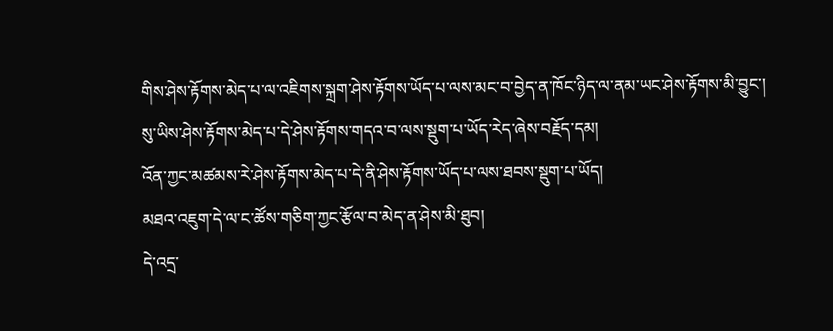གིས་ཤེས་རྟོགས་མེད་པ་ལ་འཇིགས་སྐྲག་ཤེས་རྟོགས་ཡོད་པ་ལས་མང་བ་བྱེད་ན་ཁོང་ཉིད་ལ་ནམ་ཡང་ཤེས་རྟོགས་མི་བྱུང་།
སུ་ཡིས་ཤེས་རྟོགས་མེད་པ་དེ་ཤེས་རྟོགས་གདའ་བ་ལས་སྡུག་པ་ཡོད་རེད་ཞེས་བརྗོད་དམ།
འོན་ཀྱང་མཚམས་རེ་ཤེས་རྟོགས་མེད་པ་དེ་ནི་ཤེས་རྟོགས་ཡོད་པ་ལས་ཐབས་སྡུག་པ་ཡོད།
མཐའ་འཇུག་དེ་ལ་ང་ཚོས་གཅིག་ཀྱང་རྩོལ་བ་མེད་ན་ཤེས་མི་ཐུབ།
དེ་འདྲ་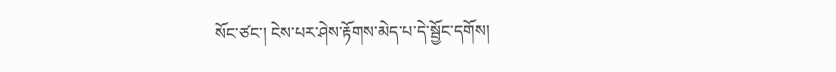སོང་ཙང་། ངེས་པར་ཤེས་རྟོགས་མེད་པ་དེ་སྦྱོང་དགོས།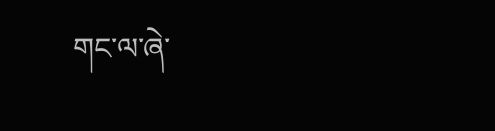གང་ལ་ཞེ་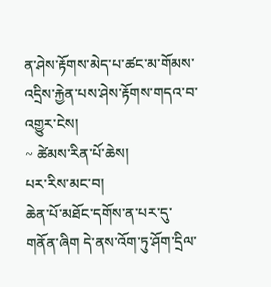ན་ཤེས་རྟོགས་མེད་པ་ཚང་མ་གོམས་འདྲིས་རྐྱེན་པས་ཤེས་རྟོགས་གདའ་བ་འགྱུར་ངེས།
~ ཚེམས་རིན་པོ་ཆེས།
པར་རིས་མང་བ།
ཆེན་པོ་མཐོང་དགོས་ན་པར་དུ་གནོན་ཞིག དེ་ནས་འོག་ཏུ་ཤོག་དྲིལ་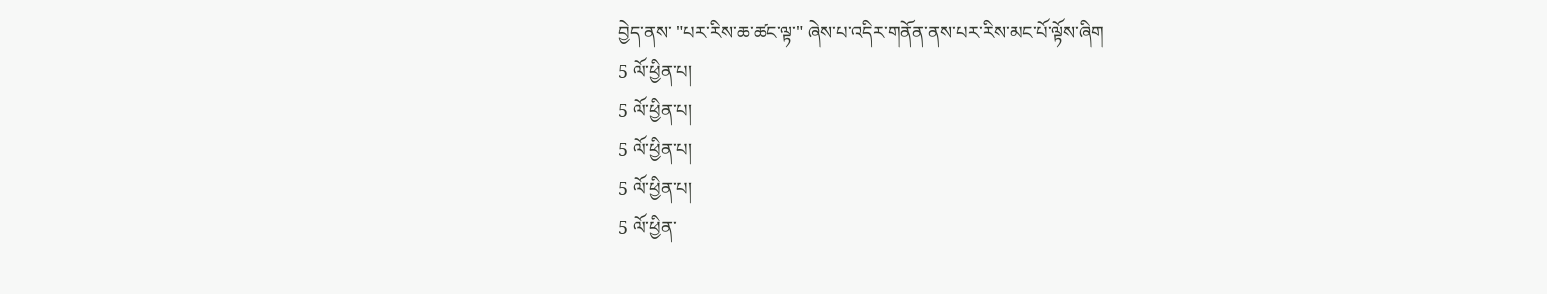བྱེད་ནས་ "པར་རིས་ཆ་ཚང་ལྟ་" ཞེས་པ་འདིར་གནོན་ནས་པར་རིས་མང་པོ་ལྟོས་ཞིག
5 ལོ་ཕྱིན་པ།
5 ལོ་ཕྱིན་པ།
5 ལོ་ཕྱིན་པ།
5 ལོ་ཕྱིན་པ།
5 ལོ་ཕྱིན་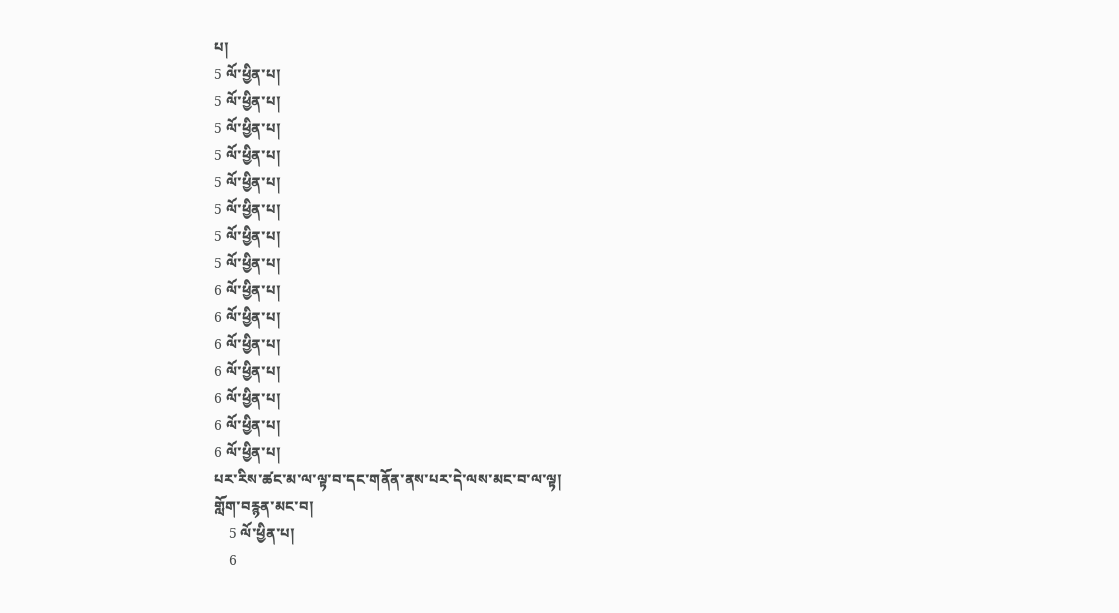པ།
5 ལོ་ཕྱིན་པ།
5 ལོ་ཕྱིན་པ།
5 ལོ་ཕྱིན་པ།
5 ལོ་ཕྱིན་པ།
5 ལོ་ཕྱིན་པ།
5 ལོ་ཕྱིན་པ།
5 ལོ་ཕྱིན་པ།
5 ལོ་ཕྱིན་པ།
6 ལོ་ཕྱིན་པ།
6 ལོ་ཕྱིན་པ།
6 ལོ་ཕྱིན་པ།
6 ལོ་ཕྱིན་པ།
6 ལོ་ཕྱིན་པ།
6 ལོ་ཕྱིན་པ།
6 ལོ་ཕྱིན་པ།
པར་རིས་ཚང་མ་ལ་ལྟ་བ་དང་གནོན་ནས་པར་དེ་ལས་མང་བ་ལ་ལྟ།
གློག་བརྙན་མང་བ།
    5 ལོ་ཕྱིན་པ།
    6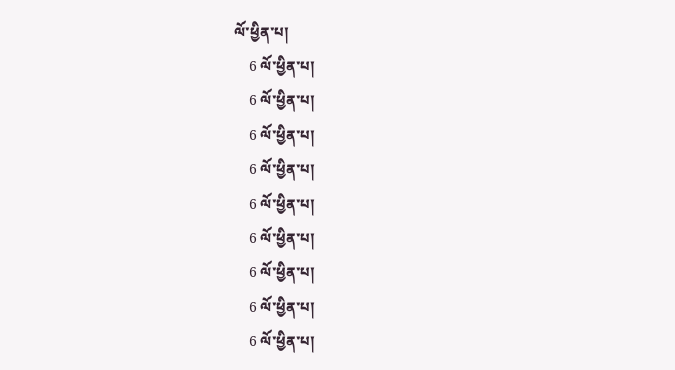ལོ་ཕྱིན་པ།
    6 ལོ་ཕྱིན་པ།
    6 ལོ་ཕྱིན་པ།
    6 ལོ་ཕྱིན་པ།
    6 ལོ་ཕྱིན་པ།
    6 ལོ་ཕྱིན་པ།
    6 ལོ་ཕྱིན་པ།
    6 ལོ་ཕྱིན་པ།
    6 ལོ་ཕྱིན་པ།
    6 ལོ་ཕྱིན་པ།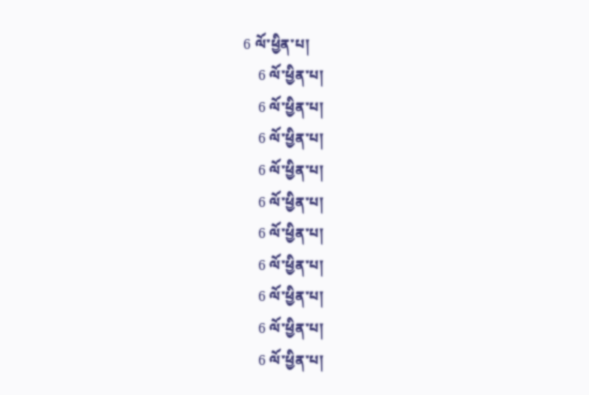6 ལོ་ཕྱིན་པ།
    6 ལོ་ཕྱིན་པ།
    6 ལོ་ཕྱིན་པ།
    6 ལོ་ཕྱིན་པ།
    6 ལོ་ཕྱིན་པ།
    6 ལོ་ཕྱིན་པ།
    6 ལོ་ཕྱིན་པ།
    6 ལོ་ཕྱིན་པ།
    6 ལོ་ཕྱིན་པ།
    6 ལོ་ཕྱིན་པ།
    6 ལོ་ཕྱིན་པ།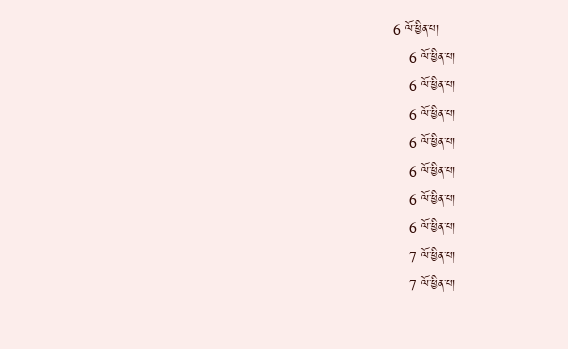6 ལོ་ཕྱིན་པ།
    6 ལོ་ཕྱིན་པ།
    6 ལོ་ཕྱིན་པ།
    6 ལོ་ཕྱིན་པ།
    6 ལོ་ཕྱིན་པ།
    6 ལོ་ཕྱིན་པ།
    6 ལོ་ཕྱིན་པ།
    6 ལོ་ཕྱིན་པ།
    7 ལོ་ཕྱིན་པ།
    7 ལོ་ཕྱིན་པ།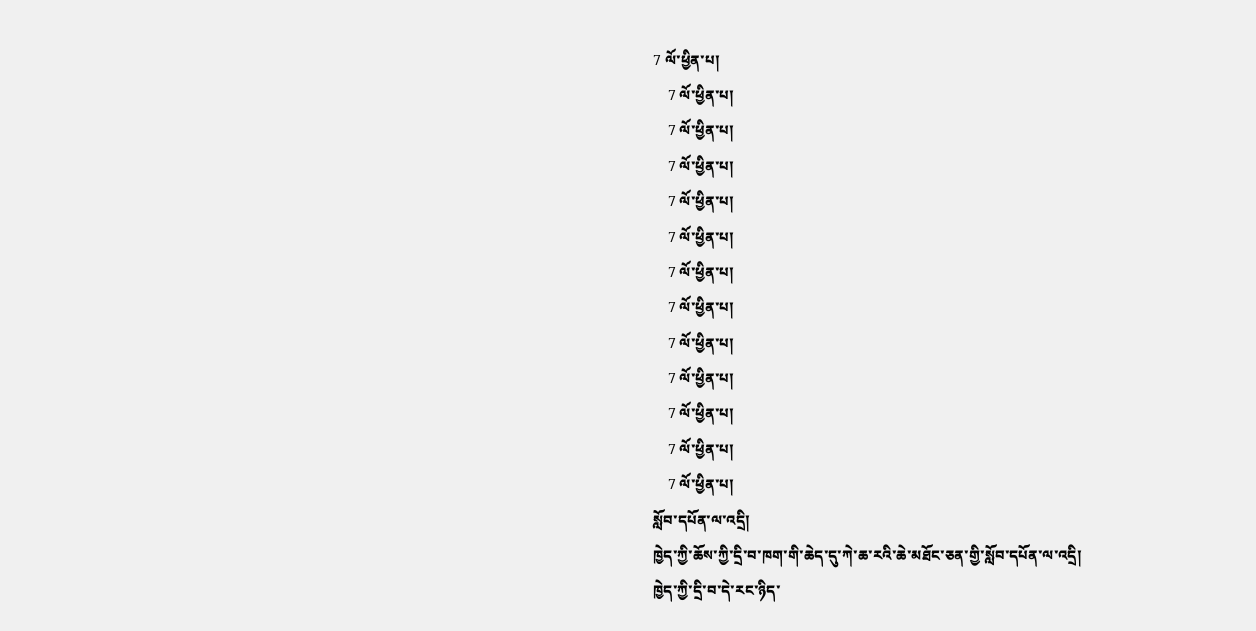7 ལོ་ཕྱིན་པ།
    7 ལོ་ཕྱིན་པ།
    7 ལོ་ཕྱིན་པ།
    7 ལོ་ཕྱིན་པ།
    7 ལོ་ཕྱིན་པ།
    7 ལོ་ཕྱིན་པ།
    7 ལོ་ཕྱིན་པ།
    7 ལོ་ཕྱིན་པ།
    7 ལོ་ཕྱིན་པ།
    7 ལོ་ཕྱིན་པ།
    7 ལོ་ཕྱིན་པ།
    7 ལོ་ཕྱིན་པ།
    7 ལོ་ཕྱིན་པ།
སློབ་དཔོན་ལ་འདྲི།
ཁྱེད་ཀྱི་ཆོས་ཀྱི་དྲི་བ་ཁག་གི་ཆེད་དུ་ཀེ་ཆ་རའི་ཆེ་མཐོང་ཅན་གྱི་སློབ་དཔོན་ལ་འདྲི།
ཁྱེད་ཀྱི་དྲི་བ་དེ་རང་ཉིད་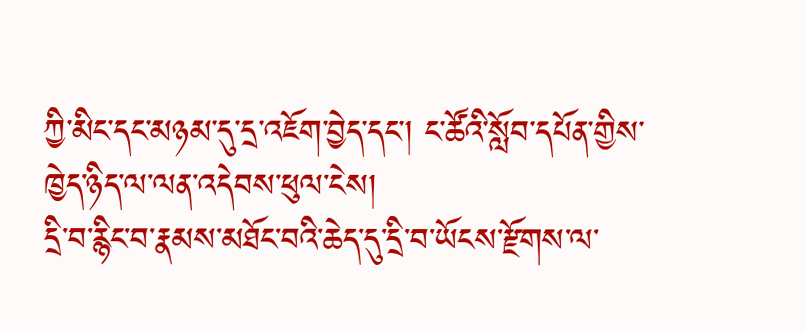ཀྱི་མིང་དང་མཉམ་དུ་དྲ་འཇོག་བྱེད་དང་། ང་ཚོའི་སློབ་དཔོན་གྱིས་ཁྱེད་ཉིད་ལ་ལན་འདེབས་ཕུལ་ངེས།
དྲི་བ་རྙིང་བ་རྣམས་མཐོང་བའི་ཆེད་དུ་དྲི་བ་ཡོངས་རྫོགས་ལ་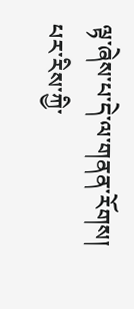ལྟ་ཞེས་པ་དེ་ལ་གནན་རོགས།
པར་རིས་ཀྱི་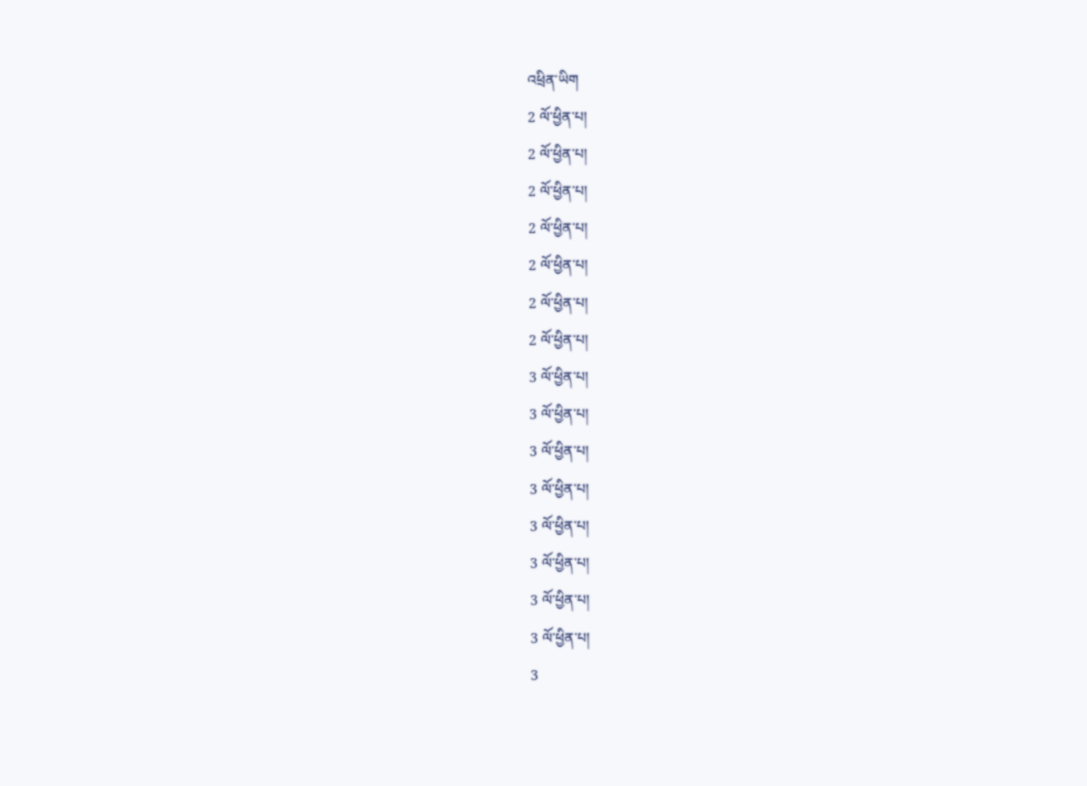འཕྲིན་ཡིག
2 ལོ་ཕྱིན་པ།
2 ལོ་ཕྱིན་པ།
2 ལོ་ཕྱིན་པ།
2 ལོ་ཕྱིན་པ།
2 ལོ་ཕྱིན་པ།
2 ལོ་ཕྱིན་པ།
2 ལོ་ཕྱིན་པ།
3 ལོ་ཕྱིན་པ།
3 ལོ་ཕྱིན་པ།
3 ལོ་ཕྱིན་པ།
3 ལོ་ཕྱིན་པ།
3 ལོ་ཕྱིན་པ།
3 ལོ་ཕྱིན་པ།
3 ལོ་ཕྱིན་པ།
3 ལོ་ཕྱིན་པ།
3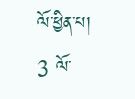ལོ་ཕྱིན་པ།
3 ལོ་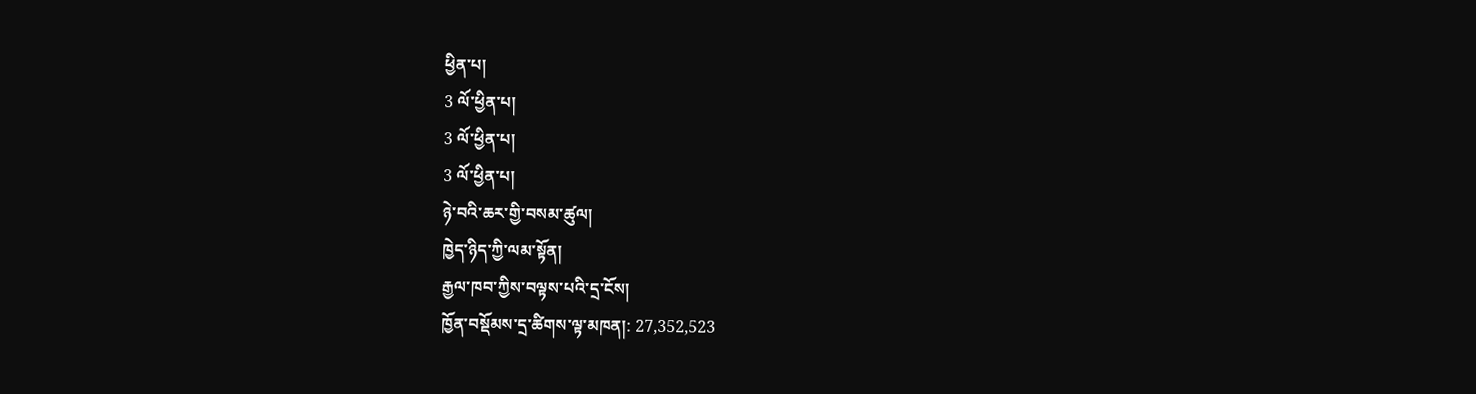ཕྱིན་པ།
3 ལོ་ཕྱིན་པ།
3 ལོ་ཕྱིན་པ།
3 ལོ་ཕྱིན་པ།
ཉེ་བའི་ཆར་གྱི་བསམ་ཚུལ།
ཁྱེད་ཉིད་ཀྱི་ལམ་སྟོན།
རྒྱལ་ཁབ་ཀྱིས་བལྟས་པའི་དྲ་ངོས།
ཁྱོན་བསྡོམས་དྲ་ཚིགས་ལྟ་མཁན།: 27,352,523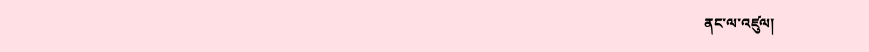ནང་ལ་འཛུལ།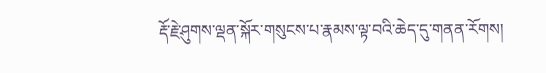རྡོ་རྗེ་ཤུགས་ལྡན་སྐོར་གསུངས་པ་རྣམས་ལྟ་བའི་ཆེད་དུ་གནན་རོགས།